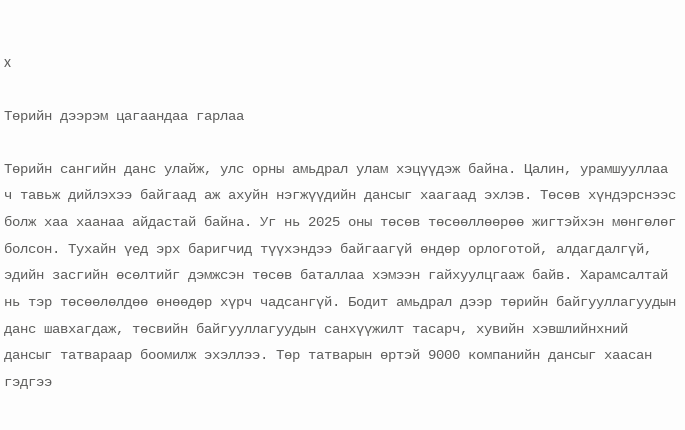x

Төрийн дээрэм цагаандаа гарлаа

Төрийн сангийн данс улайж, улс орны амьдрал улам хэцүүдэж байна. Цалин, урамшууллаа ч тавьж дийлэхээ байгаад аж ахуйн нэгжүүдийн дансыг хаагаад эхлэв. Төсөв хүндэрснээс болж хаа хаанаа айдастай байна. Уг нь 2025 оны төсөв төсөөллөөрөө жигтэйхэн мөнгөлөг болсон. Тухайн үед эрх баригчид түүхэндээ байгаагүй өндөр орлоготой, алдагдалгүй, эдийн засгийн өсөлтийг дэмжсэн төсөв баталлаа хэмээн гайхуулцгааж байв. Харамсалтай нь тэр төсөөлөлдөө өнөөдөр хүрч чадсангүй. Бодит амьдрал дээр төрийн байгууллагуудын данс шавхагдаж, төсвийн байгууллагуудын санхүүжилт тасарч, хувийн хэвшлийнхний дансыг татвараар боомилж эхэллээ. Төр татварын өртэй 9000 компанийн дансыг хаасан гэдгээ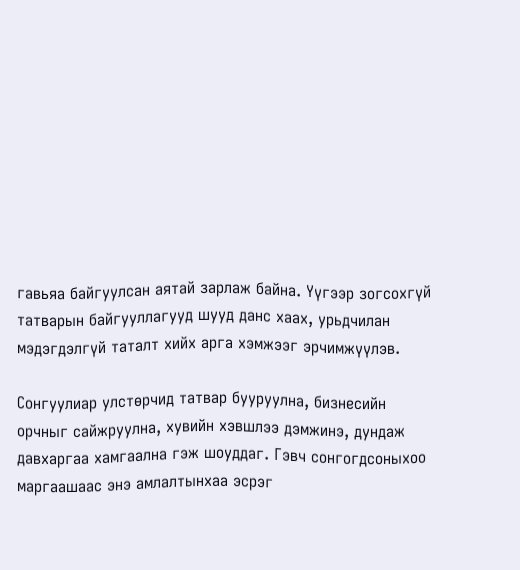гавьяа байгуулсан аятай зарлаж байна. Үүгээр зогсохгүй татварын байгууллагууд шууд данс хаах, урьдчилан мэдэгдэлгүй таталт хийх арга хэмжээг эрчимжүүлэв.

Сонгуулиар улстөрчид татвар бууруулна, бизнесийн орчныг сайжруулна, хувийн хэвшлээ дэмжинэ, дундаж давхаргаа хамгаална гэж шоуддаг. Гэвч сонгогдсоныхоо маргаашаас энэ амлалтынхаа эсрэг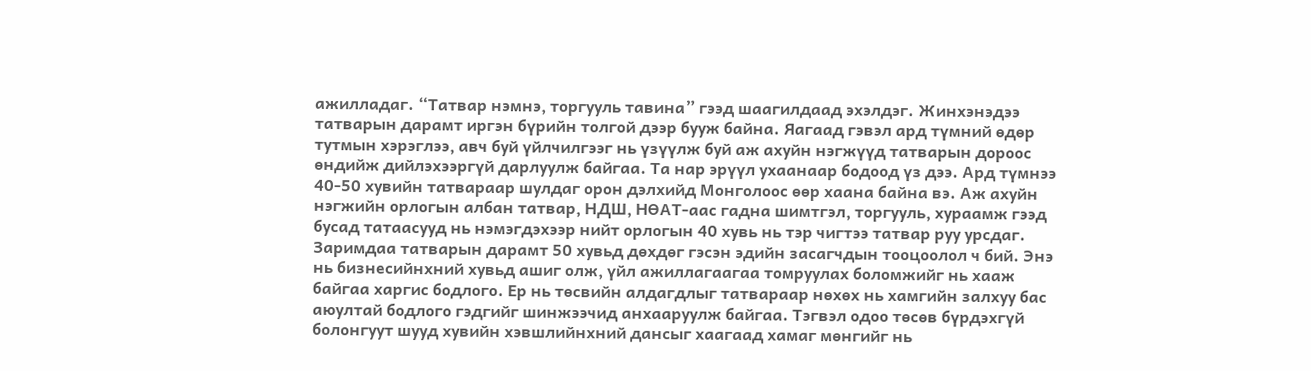ажилладаг. “Татвар нэмнэ, торгууль тавина” гээд шаагилдаад эхэлдэг. Жинхэнэдээ татварын дарамт иргэн бүрийн толгой дээр бууж байна. Яагаад гэвэл ард түмний өдөр тутмын хэрэглээ, авч буй үйлчилгээг нь үзүүлж буй аж ахуйн нэгжүүд татварын дороос өндийж дийлэхээргүй дарлуулж байгаа. Та нар эрүүл ухаанаар бодоод үз дээ. Ард түмнээ 40-50 хувийн татвараар шулдаг орон дэлхийд Монголоос өөр хаана байна вэ. Аж ахуйн нэгжийн орлогын албан татвар, НДШ, НӨАТ-аас гадна шимтгэл, торгууль, хураамж гээд бусад татаасууд нь нэмэгдэхээр нийт орлогын 40 хувь нь тэр чигтээ татвар руу урсдаг. Заримдаа татварын дарамт 50 хувьд дөхдөг гэсэн эдийн засагчдын тооцоолол ч бий. Энэ нь бизнесийнхний хувьд ашиг олж, үйл ажиллагаагаа томруулах боломжийг нь хааж байгаа харгис бодлого. Ер нь төсвийн алдагдлыг татвараар нөхөх нь хамгийн залхуу бас аюултай бодлого гэдгийг шинжээчид анхааруулж байгаа. Тэгвэл одоо төсөв бүрдэхгүй болонгуут шууд хувийн хэвшлийнхний дансыг хаагаад хамаг мөнгийг нь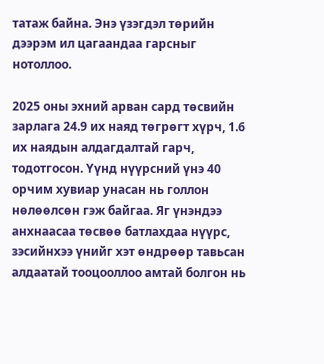татаж байна. Энэ үзэгдэл төрийн дээрэм ил цагаандаа гарсныг нотоллоо.

2025 оны эхний арван сард төсвийн зарлага 24.9 их наяд төгрөгт хүрч, 1.6 их наядын алдагдалтай гарч, тодотгосон. Үүнд нүүрсний үнэ 40 орчим хувиар унасан нь голлон нөлөөлсөн гэж байгаа. Яг үнэндээ анхнаасаа төсвөө батлахдаа нүүрс, зэсийнхээ үнийг хэт өндрөөр тавьсан алдаатай тооцооллоо амтай болгон нь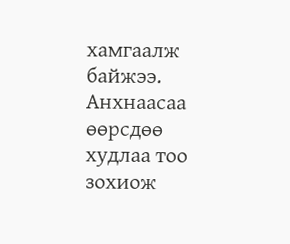хамгаалж байжээ. Анхнаасаа өөрсдөө худлаа тоо зохиож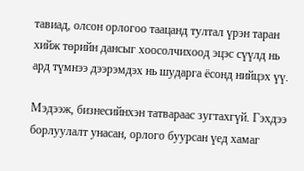тавиад, олсон орлогоо таацанд тултал үрэн таран хийж төрийн дансыг хоосолчихоод эцэс сүүлд нь ард түмнээ дээрэмдэх нь шударга ёсонд нийцэх үү.

Мэдээж, бизнесийнхэн татвараас зугтахгүй. Гэхдээ борлуулалт унасан, орлого буурсан үед хамаг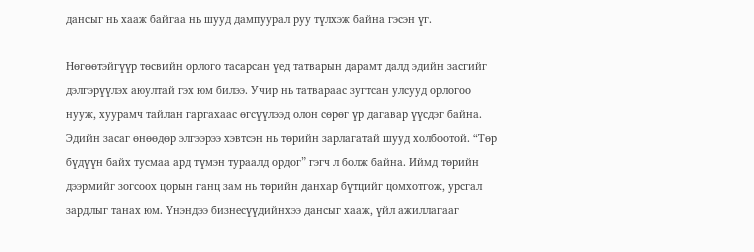дансыг нь хааж байгаа нь шууд дампуурал руу түлхэж байна гэсэн үг.

Нөгөөтэйгүүр төсвийн орлого тасарсан үед татварын дарамт далд эдийн засгийг дэлгэрүүлэх аюултай гэх юм билээ. Учир нь татвараас зугтсан улсууд орлогоо нууж, хуурамч тайлан гаргахаас өгсүүлээд олон сөрөг үр дагавар үүсдэг байна. Эдийн засаг өнөөдөр элгээрээ хэвтсэн нь төрийн зарлагатай шууд холбоотой. “Төр бүдүүн байх тусмаа ард түмэн тураалд ордог” гэгч л болж байна. Иймд төрийн дээрмийг зогсоох цорын ганц зам нь төрийн данхар бүтцийг цомхотгож, урсгал зардлыг танах юм. Үнэндээ бизнесүүдийнхээ дансыг хааж, үйл ажиллагааг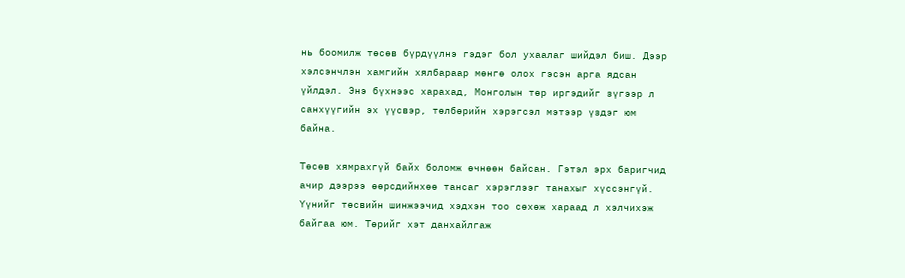нь боомилж төсөв бүрдүүлнэ гэдэг бол ухаалаг шийдэл биш. Дээр хэлсэнчлэн хамгийн хялбараар мөнгө олох гэсэн арга ядсан үйлдэл. Энэ бүхнээс харахад, Монголын төр иргэдийг зүгээр л санхүүгийн эх үүсвэр, төлбөрийн хэрэгсэл мэтээр үздэг юм байна.

Төсөв хямрахгүй байх боломж өчнөөн байсан. Гэтэл эрх баригчид ачир дээрээ өөрсдийнхөө тансаг хэрэглээг танахыг хүссэнгүй. Үүнийг төсвийн шинжээчид хэдхэн тоо сөхөж хараад л хэлчихэж байгаа юм. Төрийг хэт данхайлгаж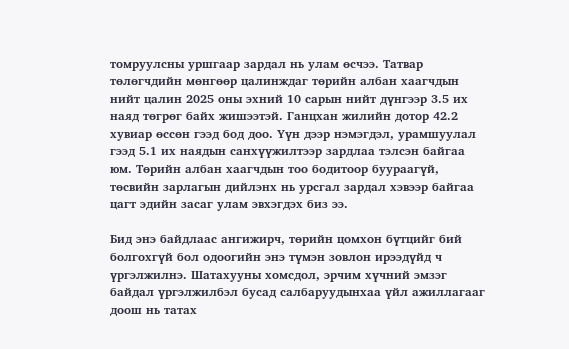томруулсны уршгаар зардал нь улам өсчээ. Татвар төлөгчдийн мөнгөөр цалинждаг төрийн албан хаагчдын нийт цалин 2025 оны эхний 10 сарын нийт дүнгээр 3.5 их наяд төгрөг байх жишээтэй. Ганцхан жилийн дотор 42.2 хувиар өссөн гээд бод доо. Үүн дээр нэмэгдэл, урамшуулал гээд 5.1 их наядын санхүүжилтээр зардлаа тэлсэн байгаа юм. Төрийн албан хаагчдын тоо бодитоор буураагүй, төсвийн зарлагын дийлэнх нь урсгал зардал хэвээр байгаа цагт эдийн засаг улам эвхэгдэх биз ээ.

Бид энэ байдлаас ангижирч, төрийн цомхон бүтцийг бий болгохгүй бол одоогийн энэ түмэн зовлон ирээдүйд ч үргэлжилнэ. Шатахууны хомсдол, эрчим хүчний эмзэг байдал үргэлжилбэл бусад салбаруудынхаа үйл ажиллагааг доош нь татах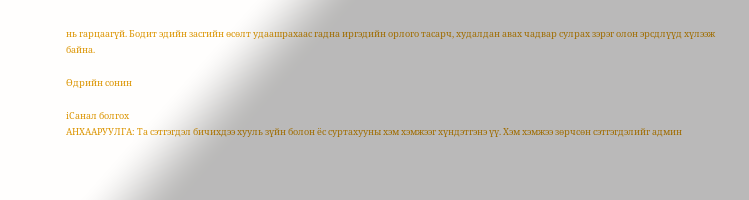нь гарцаагүй. Бодит эдийн засгийн өсөлт удаашрахаас гадна иргэдийн орлого тасарч, худалдан авах чадвар сулрах зэрэг олон эрсдлүүд хүлээж байна.

Өдрийн сонин

iСанал болгох
АНХААРУУЛГА: Та сэтгэгдэл бичихдээ хууль зүйн болон ёс суртахууны хэм хэмжээг хүндэтгэнэ үү. Хэм хэмжээ зөрчсөн сэтгэгдэлийг админ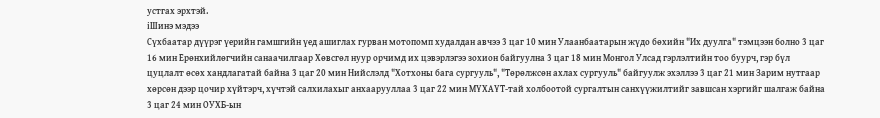устгах эрхтэй.
iШинэ мэдээ
Сүхбаатар дүүрэг үерийн гамшгийн үед ашиглах гурван мотопомп худалдан авчээ 3 цаг 10 мин Улаанбаатарын жүдо бөхийн "Их дуулга" тэмцээн болно 3 цаг 16 мин Ерөнхийлөгчийн санаачилгаар Хөвсгөл нуур орчимд их цэвэрлэгээ зохион байгуулна 3 цаг 18 мин Монгол Улсад гэрлэлтийн тоо буурч, гэр бүл цуцлалт өсөх хандлагатай байна 3 цаг 20 мин Нийслэлд "Хотхоны бага сургууль", "Төрөлжсөн ахлах сургууль" байгуулж эхэллээ 3 цаг 21 мин Зарим нутгаар хөрсөн дээр цочир хүйтэрч, хүчтэй салхилахыг анхаарууллаа 3 цаг 22 мин МҮХАҮТ-тай холбоотой сургалтын санхүүжилтийг завшсан хэргийг шалгаж байна 3 цаг 24 мин ОУХБ-ын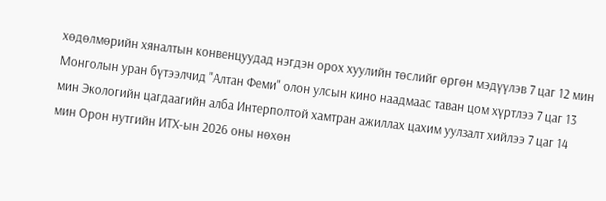хөдөлмөрийн хяналтын конвенцуудад нэгдэн орох хуулийн төслийг өргөн мэдүүлэв 7 цаг 12 мин Монголын уран бүтээлчид "Алтан Феми" олон улсын кино наадмаас таван цом хүртлээ 7 цаг 13 мин Экологийн цагдаагийн алба Интерполтой хамтран ажиллах цахим уулзалт хийлээ 7 цаг 14 мин Орон нутгийн ИТХ-ын 2026 оны нөхөн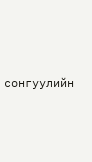сонгуулийн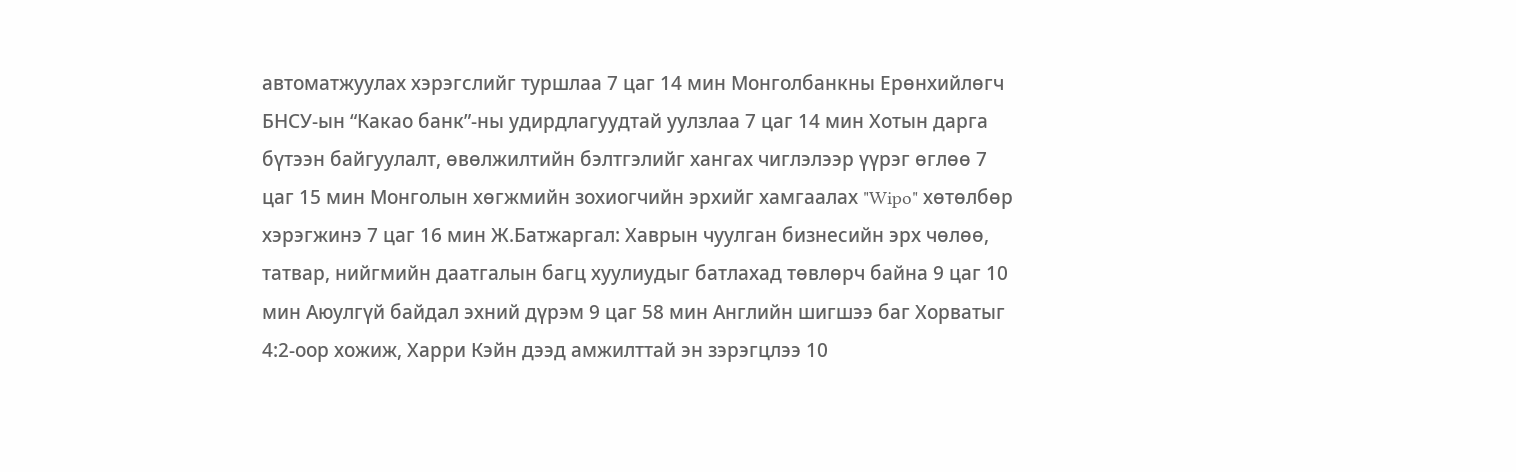автоматжуулах хэрэгслийг туршлаа 7 цаг 14 мин Монголбанкны Ерөнхийлөгч БНСУ-ын “Какао банк”-ны удирдлагуудтай уулзлаа 7 цаг 14 мин Хотын дарга бүтээн байгуулалт, өвөлжилтийн бэлтгэлийг хангах чиглэлээр үүрэг өглөө 7 цаг 15 мин Монголын хөгжмийн зохиогчийн эрхийг хамгаалах "Wipo" хөтөлбөр хэрэгжинэ 7 цаг 16 мин Ж.Батжаргал: Хаврын чуулган бизнесийн эрх чөлөө, татвар, нийгмийн даатгалын багц хуулиудыг батлахад төвлөрч байна 9 цаг 10 мин Аюулгүй байдал эхний дүрэм 9 цаг 58 мин Английн шигшээ баг Хорватыг 4:2-оор хожиж, Харри Кэйн дээд амжилттай эн зэрэгцлээ 10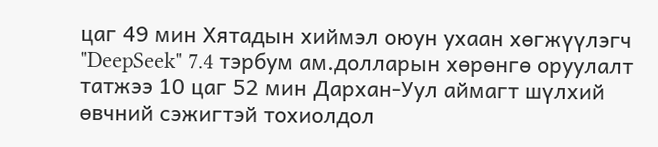цаг 49 мин Хятадын хиймэл оюун ухаан хөгжүүлэгч "DeepSeek" 7.4 тэрбум ам.долларын хөрөнгө оруулалт татжээ 10 цаг 52 мин Дархан-Уул аймагт шүлхий өвчний сэжигтэй тохиолдол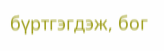бүртгэгдэж, бог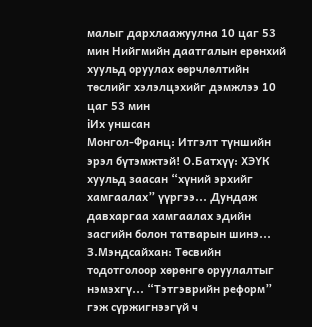малыг дархлаажуулна 10 цаг 53 мин Нийгмийн даатгалын ерөнхий хуульд оруулах өөрчлөлтийн төслийг хэлэлцэхийг дэмжлээ 10 цаг 53 мин
iИх уншсан
Монгол-Франц: Итгэлт түншийн эрэл бүтэмжтэй! О.Батхүү: ХЭҮК хуульд заасан “хүний эрхийг хамгаалах” үүргээ... Дундаж давхаргаа хамгаалах эдийн засгийн болон татварын шинэ... З.Мэндсайхан: Төсвийн тодотголоор хөрөнгө оруулалтыг нэмэхгү... “Тэтгэврийн реформ” гэж сүржигнээгүй ч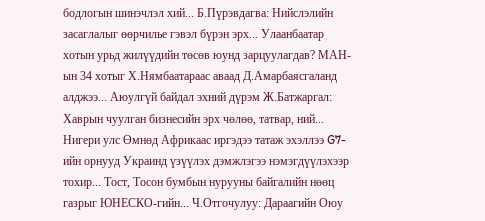бодлогын шинэчлэл хий... Б.Пүрэвдагва: Нийслэлийн засаглалыг өөрчилье гэвэл бүрэн эрх... Улаанбаатар хотын урьд жилүүдийн төсөв юунд зарцуулагдав? МАН-ын 34 хотыг Х.Нямбаатараас аваад Д.Амарбаясгаланд алджээ... Аюулгүй байдал эхний дүрэм Ж.Батжаргал: Хаврын чуулган бизнесийн эрх чөлөө, татвар, ний... Нигери улс Өмнөд Африкаас иргэдээ татаж эхэллээ G7-ийн орнууд Украинд үзүүлэх дэмжлэгээ нэмэгдүүлэхээр тохир... Тост, Тосон бумбын нурууны байгалийн нөөц газрыг ЮНЕСКО-гийн... Ч.Отгочулуу: Дараагийн Оюу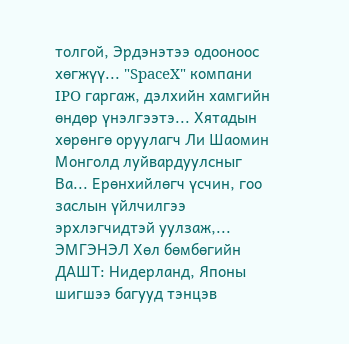толгой, Эрдэнэтээ одооноос хөгжүү... "SpaceX" компани IPO гаргаж, дэлхийн хамгийн өндөр үнэлгээтэ... Хятадын хөрөнгө оруулагч Ли Шаомин Монголд луйвардуулсныг Ва... Ерөнхийлөгч үсчин, гоо заслын үйлчилгээ эрхлэгчидтэй уулзаж,...   ЭМГЭНЭЛ Хөл бөмбөгийн ДАШТ: Нидерланд, Японы шигшээ багууд тэнцэв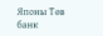Японы Төв банк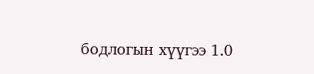бодлогын хүүгээ 1.0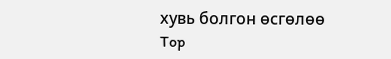хувь болгон өсгөлөө
Top